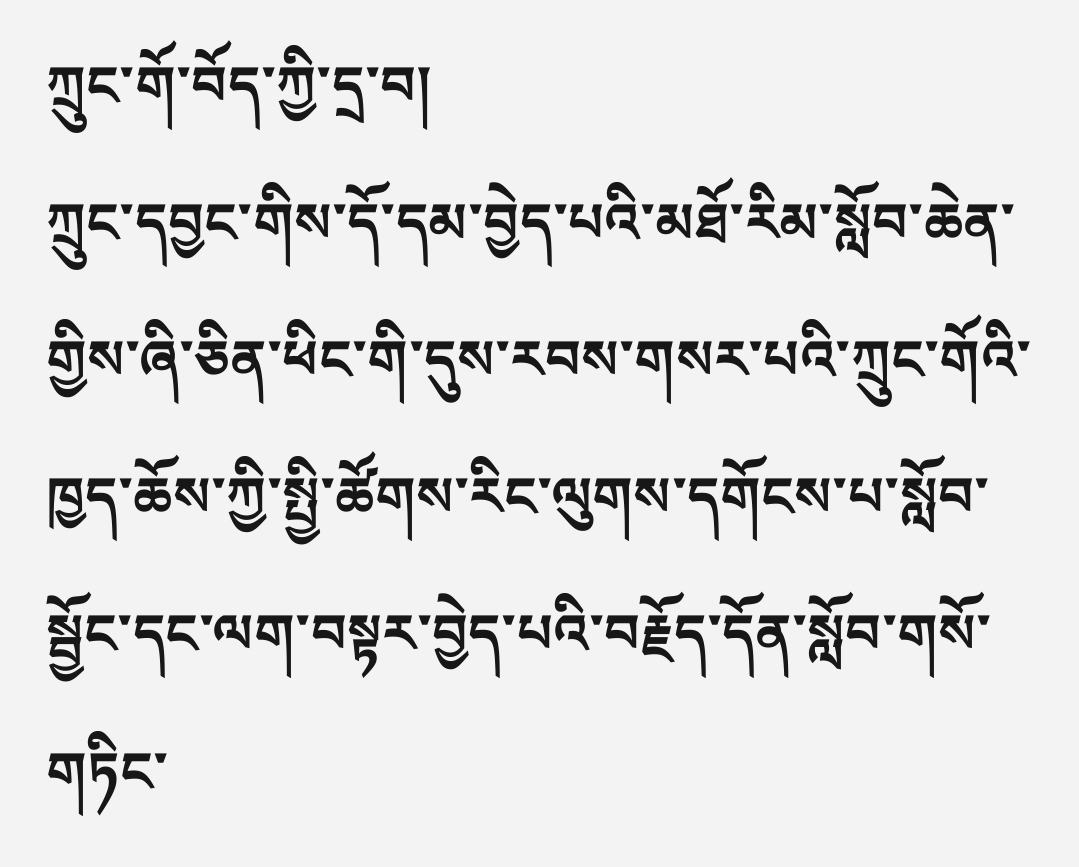ཀྲུང་གོ་བོད་ཀྱི་དྲ་བ།
ཀྲུང་དབྱང་གིས་དོ་དམ་བྱེད་པའི་མཐོ་རིམ་སློབ་ཆེན་གྱིས་ཞི་ཅིན་ཕིང་གི་དུས་རབས་གསར་པའི་ཀྲུང་གོའི་ཁྱད་ཆོས་ཀྱི་སྤྱི་ཚོགས་རིང་ལུགས་དགོངས་པ་སློབ་སྦྱོང་དང་ལག་བསྟར་བྱེད་པའི་བརྗོད་དོན་སློབ་གསོ་གཏིང་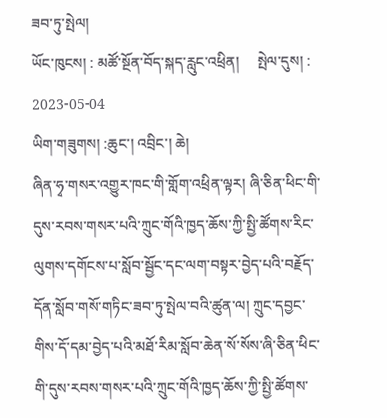ཟབ་ཏུ་སྤེལ།
ཡོང་ཁུངས། : མཚོ་སྔོན་བོད་སྐད་རླུང་འཕྲིན།     སྤེལ་དུས། : 2023-05-04
ཡིག་གཟུགས། :ཆུང་། འབྲིང་། ཆེ།
ཞིན་ཧྭ་གསར་འགྱུར་ཁང་གི་གློག་འཕྲིན་ལྟར། ཞི་ཅིན་ཕིང་གི་དུས་རབས་གསར་པའི་ཀྲུང་གོའི་ཁྱད་ཆོས་ཀྱི་སྤྱི་ཚོགས་རིང་ལུགས་དགོངས་པ་སློབ་སྦྱོང་དང་ལག་བསྟར་བྱེད་པའི་བརྗོད་དོན་སློབ་གསོ་གཏིང་ཟབ་ཏུ་སྤེལ་བའི་ཚུན་ལ། ཀྲུང་དབྱང་གིས་དོ་དམ་བྱེད་པའི་མཐོ་རིམ་སློབ་ཆེན་སོ་སོས་ཞི་ཅིན་ཕིང་གི་དུས་རབས་གསར་པའི་ཀྲུང་གོའི་ཁྱད་ཆོས་ཀྱི་སྤྱི་ཚོགས་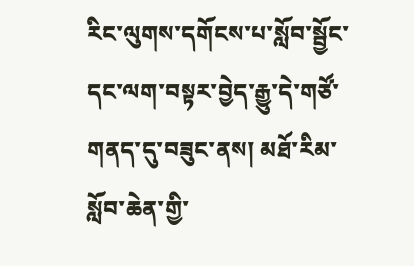རིང་ལུགས་དགོངས་པ་སློབ་སྦྱོང་དང་ལག་བསྟར་བྱེད་རྒྱུ་དེ་གཙོ་གནད་དུ་བཟུང་ནས། མཐོ་རིམ་སློབ་ཆེན་གྱི་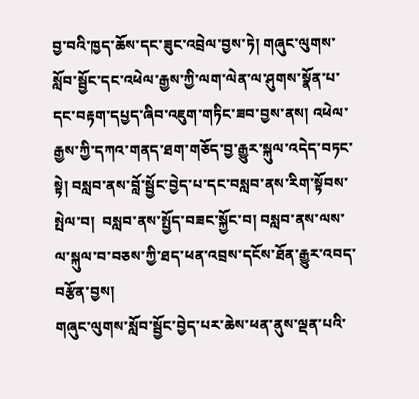བྱ་བའི་ཁྱད་ཆོས་དང་ཟུང་འབྲེལ་བྱས་ཏེ། གཞུང་ལུགས་སློབ་སྦྱོང་དང་འཕེལ་རྒྱས་ཀྱི་ལག་ལེན་ལ་ཤུགས་སྣོན་པ་དང་བརྟག་དཔྱད་ཞིབ་འཇུག་གཏིང་ཟབ་བྱས་ནས། འཕེལ་རྒྱས་ཀྱི་དཀའ་གནད་ཐག་གཅོད་བྱ་རྒྱུར་སྐུལ་འདེད་བཏང་སྟེ། བསླབ་ནས་བློ་སྦྱོང་བྱེད་པ་དང་བསླབ་ནས་རིག་སྟོབས་སྤེལ་བ།  བསླབ་ནས་སྤྱོད་བཟང་སྐྱོང་བ། བསླབ་ནས་ལས་ལ་སྐུལ་བ་བཅས་ཀྱི་ཐད་ཕན་འབྲས་དངོས་ཐོན་རྒྱུར་འབད་བརྩོན་བྱས།
གཞུང་ལུགས་སློབ་སྦྱོང་བྱེད་པར་ཆེས་ཕན་ནུས་ལྡན་པའི་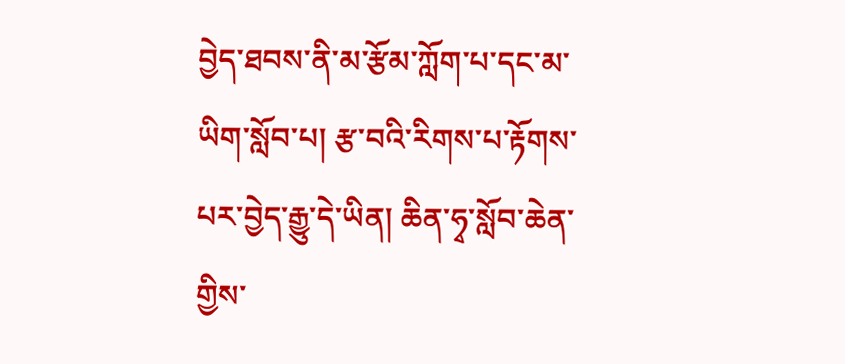བྱེད་ཐབས་ནི་མ་རྩོམ་ཀློག་པ་དང་མ་ཡིག་སློབ་པ། རྩ་བའི་རིགས་པ་རྟོགས་པར་བྱེད་རྒྱུ་དེ་ཡིན། ཆིན་ཧྭ་སློབ་ཆེན་གྱིས་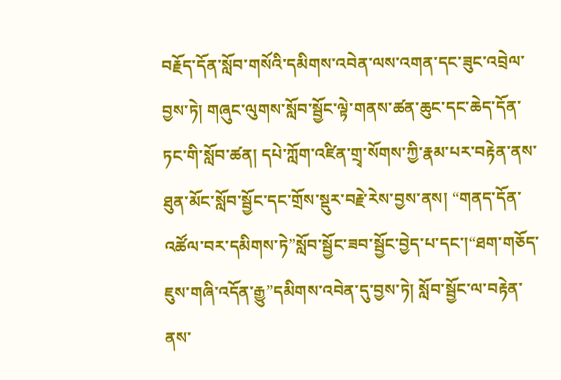བརྗོད་དོན་སློབ་གསོའི་དམིགས་འབེན་ལས་འགན་དང་ཟུང་འབྲེལ་བྱས་ཏེ། གཞུང་ལུགས་སློབ་སྦྱོང་ལྟེ་གནས་ཚན་ཆུང་དང་ཆེད་དོན་ཏང་གི་སློབ་ཚན། དཔེ་ཀློག་འཛིན་གྲྭ་སོགས་ཀྱི་རྣམ་པར་བརྟེན་ནས་ཐུན་མོང་སློབ་སྦྱོང་དང་གྲོས་སྡུར་བརྗེ་རེས་བྱས་ནས། “གནད་དོན་འཚོལ་བར་དམིགས་ཏེ”སློབ་སྦྱོང་ཟབ་སྦྱོང་བྱེད་པ་དང་།“ཐག་གཅོད་ཇུས་གཞི་འདོན་རྒྱུ”དམིགས་འབེན་དུ་བྱས་ཏེ། སློབ་སྦྱོང་ལ་བརྟེན་ནས་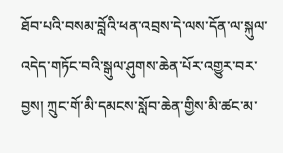ཐོབ་པའི་བསམ་བློའི་ཕན་འབྲས་དེ་ལས་དོན་ལ་སྐུལ་འདེད་གཏོང་བའི་སྒུལ་ཤུགས་ཆེན་པོར་འགྱུར་བར་བྱས། ཀྲུང་གོ་མི་དམངས་སློབ་ཆེན་གྱིས་མི་ཚང་མ་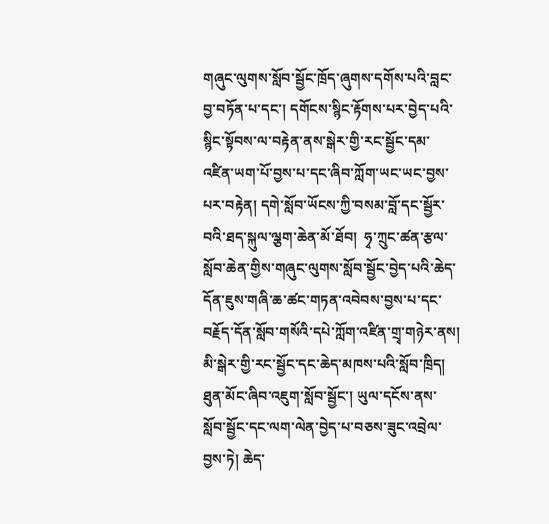གཞུང་ལུགས་སློབ་སྦྱོང་ཁྲོད་ཞུགས་དགོས་པའི་བླང་བྱ་བཏོན་པ་དང་། དགོངས་སྙིང་རྟོགས་པར་བྱེད་པའི་སྙིང་སྟོབས་ལ་བརྟེན་ནས་སྒེར་གྱི་རང་སྦྱོང་དམ་འཛིན་ཡག་པོ་བྱས་པ་དང་ཞིབ་ཀློག་ཡང་ཡང་བྱས་པར་བརྟེན། དགེ་སློབ་ཡོངས་ཀྱི་བསམ་བློ་དང་སྦྱོར་བའི་ཐད་སྐུལ་ལྕག་ཆེན་མོ་ཐོབ།  ཧྭ་ཀྲུང་ཚན་རྩལ་སློབ་ཆེན་གྱིས་གཞུང་ལུགས་སློབ་སྦྱོང་བྱེད་པའི་ཆེད་དོན་ཇུས་གཞི་ཆ་ཚང་གཏན་འབེབས་བྱས་པ་དང་བརྗོད་དོན་སློབ་གསོའི་དཔེ་ཀློག་འཛིན་གྲྭ་གཉེར་ནས། མི་སྒེར་གྱི་རང་སྦྱོང་དང་ཆེད་མཁས་པའི་སློབ་ཁྲིད། ཐུན་མོང་ཞིབ་འཇུག་སློབ་སྦྱོང་། ཡུལ་དངོས་ནས་སློབ་སྦྱོང་དང་ལག་ལེན་བྱེད་པ་བཅས་ཟུང་འབྲེལ་བྱས་ཏེ། ཆེད་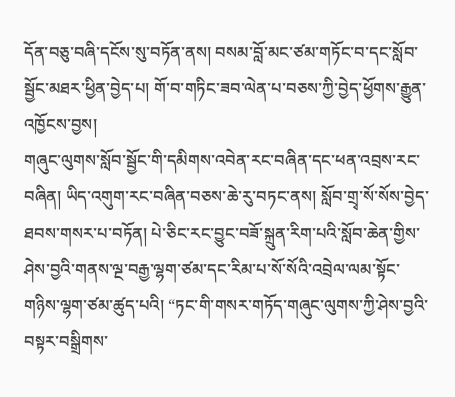དོན་བཅུ་བཞི་དངོས་སུ་བཏོན་ནས། བསམ་བློ་མང་ཙམ་གཏོང་བ་དང་སློབ་སྦྱོང་མཐར་ཕྱིན་བྱེད་པ། གོ་བ་གཏིང་ཟབ་ལེན་པ་བཅས་ཀྱི་བྱེད་ཕྱོགས་རྒྱུན་འཁྱོངས་བྱས།
གཞུང་ལུགས་སློབ་སྦྱོང་གི་དམིགས་འབེན་རང་བཞིན་དང་ཕན་འབྲས་རང་བཞིན། ཡིད་འགུག་རང་བཞིན་བཅས་ཆེ་རུ་བཏང་ནས། སློབ་གྲྭ་སོ་སོས་བྱེད་ཐབས་གསར་པ་བཏོན། པེ་ཅིང་རང་བྱུང་བཟོ་སྐྲུན་རིག་པའི་སློབ་ཆེན་གྱིས་ཤེས་བྱའི་གནས་ལྔ་བརྒྱ་ལྷག་ཙམ་དང་རིམ་པ་སོ་སོའི་འབྲེལ་ལམ་སྟོང་གཉིས་ལྷག་ཙམ་ཚུད་པའི། “ཏང་གི་གསར་གཏོད་གཞུང་ལུགས་ཀྱི་ཤེས་བྱའི་བསྟར་བསྒྲིགས་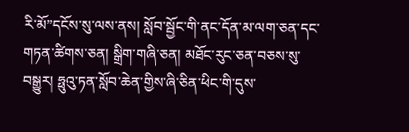རི་མོ”དངོས་སུ་ལས་ནས། སློབ་སྦྱོང་གི་ནང་དོན་མ་ལག་ཅན་དང་གཏན་ཚིགས་ཅན། སྒྲིག་གཞི་ཅན། མཐོང་རུང་ཅན་བཅས་སུ་བསྒྱུར། ཧྥུའུ་ཏན་སློབ་ཆེན་གྱིས་ཞི་ཅིན་ཕིང་གི་དུས་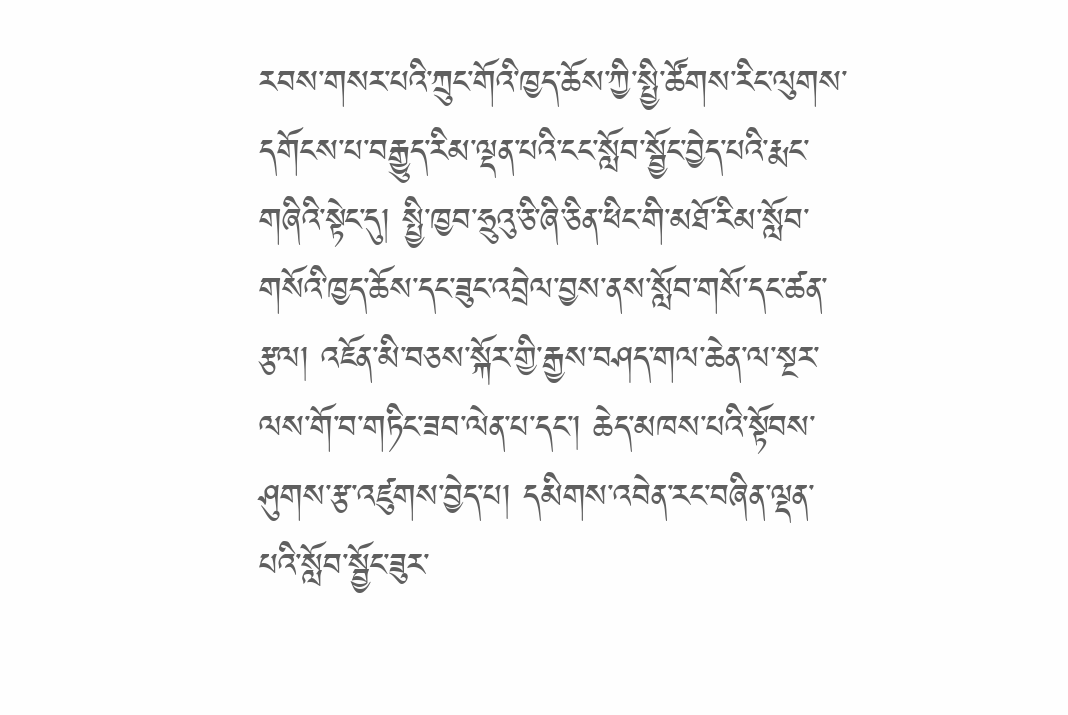རབས་གསར་པའི་ཀྲུང་གོའི་ཁྱད་ཆོས་ཀྱི་སྤྱི་ཚོགས་རིང་ལུགས་དགོངས་པ་བརྒྱུད་རིམ་ལྡན་པའི་ངང་སློབ་སྦྱོང་བྱེད་པའི་རྨང་གཞིའི་སྟེང་དུ། སྤྱི་ཁྱབ་ཧྲུའུ་ཅི་ཞི་ཅིན་ཕིང་གི་མཐོ་རིམ་སློབ་གསོའི་ཁྱད་ཆོས་དང་ཟུང་འབྲེལ་བྱས་ནས་སློབ་གསོ་དང་ཚན་རྩལ། འཇོན་མི་བཅས་སྐོར་གྱི་རྒྱས་བཤད་གལ་ཆེན་ལ་སྔར་ལས་གོ་བ་གཏིང་ཟབ་ལེན་པ་དང་། ཆེད་མཁས་པའི་སྟོབས་ཤུགས་རྩ་འཛུགས་བྱེད་པ། དམིགས་འབེན་རང་བཞིན་ལྡན་པའི་སློབ་སྦྱོང་ཟུར་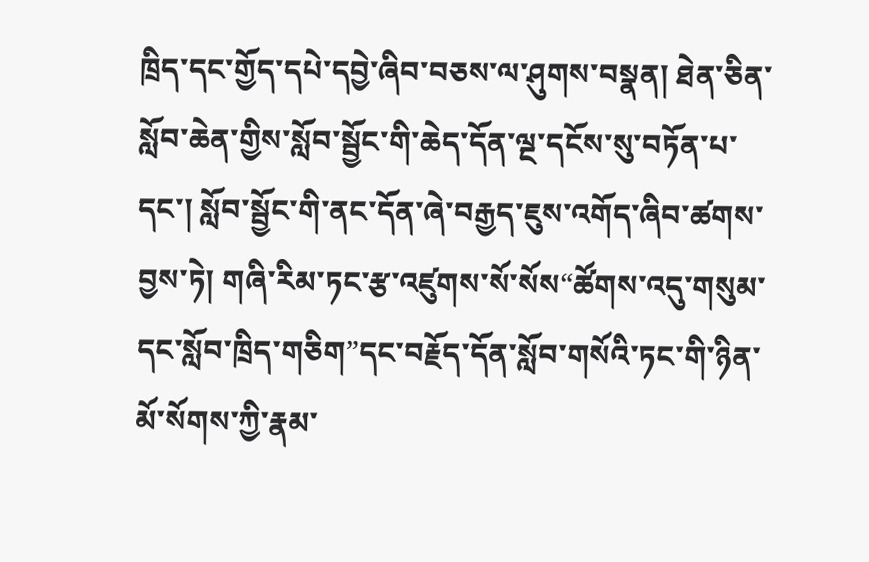ཁྲིད་དང་གྱོད་དཔེ་དབྱེ་ཞིབ་བཅས་ལ་ཤུགས་བསྣན། ཐེན་ཅིན་སློབ་ཆེན་གྱིས་སློབ་སྦྱོང་གི་ཆེད་དོན་ལྔ་དངོས་སུ་བཏོན་པ་དང་། སློབ་སྦྱོང་གི་ནང་དོན་ཞེ་བརྒྱད་ཇུས་འགོད་ཞིབ་ཚགས་བྱས་ཏེ། གཞི་རིམ་ཏང་རྩ་འཛུགས་སོ་སོས“ཚོགས་འདུ་གསུམ་དང་སློབ་ཁྲིད་གཅིག”དང་བརྗོད་དོན་སློབ་གསོའི་ཏང་གི་ཉིན་མོ་སོགས་ཀྱི་རྣམ་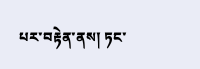པར་བརྟེན་ནས། ཏང་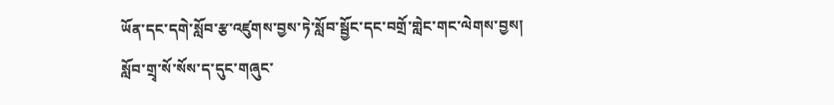ཡོན་དང་དགེ་སློབ་རྩ་འཛུགས་བྱས་ཏེ་སློབ་སྦྱོང་དང་བགྲོ་གླེང་གང་ལེགས་བྱས།
སློབ་གྲྭ་སོ་སོས་ད་དུང་གཞུང་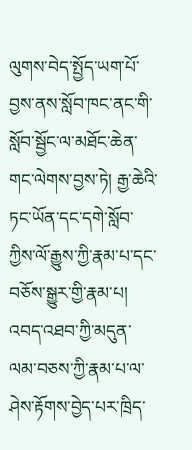ལུགས་བེད་སྤྱོད་ཡག་པོ་བྱས་ནས་སློབ་ཁང་ནང་གི་སློབ་སྦྱོང་ལ་མཐོང་ཆེན་གང་ལེགས་བྱས་ཏེ། རྒྱ་ཆེའི་ཏང་ཡོན་དང་དགེ་སློབ་ཀྱིས་ལོ་རྒྱུས་ཀྱི་རྣམ་པ་དང་བཅོས་སྒྱུར་གྱི་རྣམ་པ། འབད་འཐབ་ཀྱི་མདུན་ལམ་བཅས་ཀྱི་རྣམ་པ་ལ་ཤེས་རྟོགས་བྱེད་པར་ཁྲིད་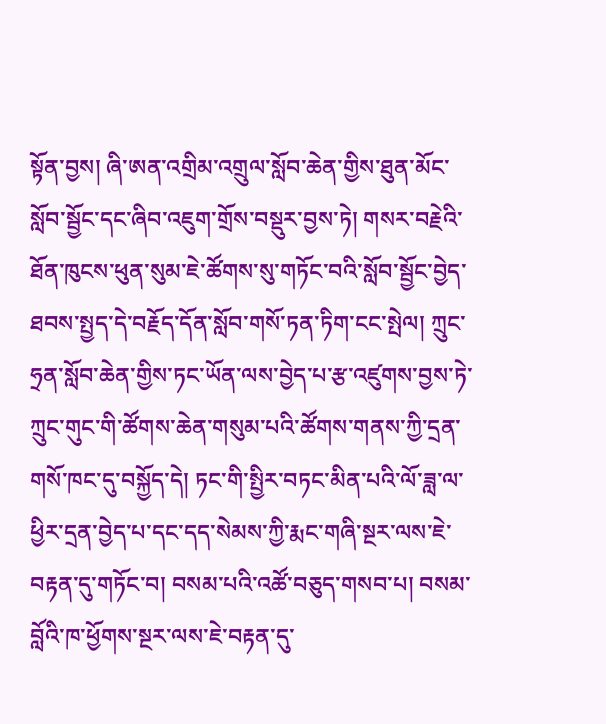སྟོན་བྱས། ཞི་ཨན་འགྲིམ་འགྲུལ་སློབ་ཆེན་གྱིས་ཐུན་མོང་སློབ་སྦྱོང་དང་ཞིབ་འཇུག་གྲོས་བསྡུར་བྱས་ཏེ། གསར་བརྗེའི་ཐོན་ཁུངས་ཕུན་སུམ་ཇེ་ཚོགས་སུ་གཏོང་བའི་སློབ་སྦྱོང་བྱེད་ཐབས་སྤྱད་དེ་བརྗོད་དོན་སློབ་གསོ་ཏན་ཏིག་ངང་སྤེལ། ཀྲུང་ཧྲན་སློབ་ཆེན་གྱིས་ཏང་ཡོན་ལས་བྱེད་པ་རྩ་འཛུགས་བྱས་ཏེ་ཀྲུང་གུང་གི་ཚོགས་ཆེན་གསུམ་པའི་ཚོགས་གནས་ཀྱི་དྲན་གསོ་ཁང་དུ་བསྐྱོད་དེ། ཏང་གི་སྤྱིར་བཏང་མིན་པའི་ལོ་ཟླ་ལ་ཕྱིར་དྲན་བྱེད་པ་དང་དད་སེམས་ཀྱི་རྨང་གཞི་སྔར་ལས་ཇེ་བརྟན་དུ་གཏོང་བ། བསམ་པའི་འཚོ་བཅུད་གསབ་པ། བསམ་བློའི་ཁ་ཕྱོགས་སྔར་ལས་ཇེ་བརྟན་དུ་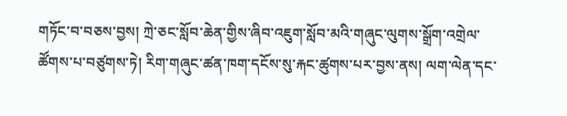གཏོང་བ་བཅས་བྱས། ཀྲེ་ཅང་སློབ་ཆེན་གྱིས་ཞིབ་འཇུག་སློབ་མའི་གཞུང་ལུགས་སྒྲོག་འགྲེལ་ཚོགས་པ་བཙུགས་ཏེ། རིག་གཞུང་ཚན་ཁག་དངོས་སུ་རྐང་ཚུགས་པར་བྱས་ནས། ལག་ལེན་དང་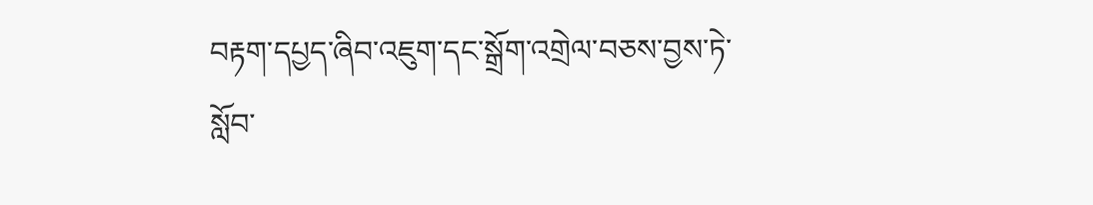བརྟག་དཔྱད་ཞིབ་འཇུག་དང་སྒྲོག་འགྲེལ་བཅས་བྱས་ཏེ་སློབ་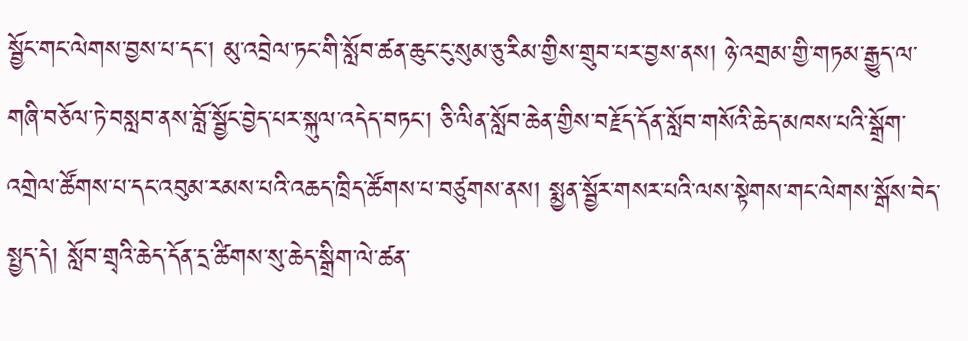སྦྱོང་གང་ལེགས་བྱས་པ་དང་། མུ་འབྲེལ་ཏང་གི་སློབ་ཚན་ཆུང་ངུ་སུམ་ཅུ་རིམ་གྱིས་གྲུབ་པར་བྱས་ནས། ཉེ་འགྲམ་གྱི་གཏམ་རྒྱུད་ལ་གཞི་བཅོལ་ཏེ་བསླབ་ནས་བློ་སྦྱོང་བྱེད་པར་སྐུལ་འདེད་བཏང་། ཅི་ལིན་སློབ་ཆེན་གྱིས་བརྗོད་དོན་སློབ་གསོའི་ཆེད་མཁས་པའི་སྒྲོག་འགྲེལ་ཚོགས་པ་དང་འབུམ་རམས་པའི་འཆད་ཁྲིད་ཚོགས་པ་བཙུགས་ནས། སྨྱན་སྦྱོར་གསར་པའི་ལས་སྟེགས་གང་ལེགས་སྒོས་བེད་སྤྱད་དེ། སློབ་གྲྭའི་ཆེད་དོན་དྲ་ཚིགས་སུ་ཆེད་སྒྲིག་ལེ་ཚན་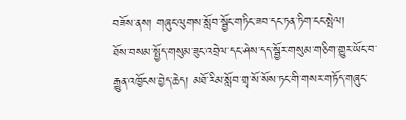བཟོས་ནས། གཞུང་ལུགས་སློབ་སྦྱོང་གཏིང་ཟབ་དང་ཏན་ཏིག་ངང་སྤེལ།
ཐོས་བསམ་སྤྱོད་གསུམ་ཟུང་འབྲེལ་དང་ཤེས་དད་སྦྱོར་གསུམ་གཅིག་གྱུར་ཡོང་བ་རྒྱུན་འཁྱོངས་བྱེད་ཆེད། མཐོ་རིམ་སློབ་གྲྭ་སོ་སོས་ཏང་གི་གསར་གཏོད་གཞུང་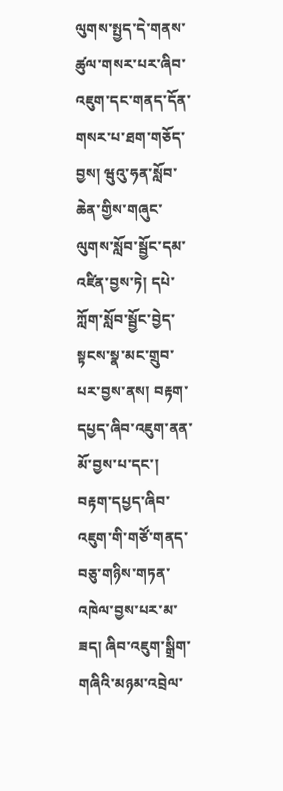ལུགས་སྤྱད་དེ་གནས་ཚུལ་གསར་པར་ཞིབ་འཇུག་དང་གནད་དོན་གསར་པ་ཐག་གཅོད་བྱས། ཝུའུ་ཧན་སློབ་ཆེན་གྱིས་གཞུང་ལུགས་སློབ་སྦྱོང་དམ་འཛིན་བྱས་ཏེ། དཔེ་ཀློག་སློབ་སྦྱོང་བྱེད་སྟངས་སྣ་མང་གྲུབ་པར་བྱས་ནས། བརྟག་དཔྱད་ཞིབ་འཇུག་ནན་མོ་བྱས་པ་དང་། བརྟག་དཔྱད་ཞིབ་འཇུག་གི་གཙོ་གནད་བཅུ་གཉིས་གཏན་འཁེལ་བྱས་པར་མ་ཟད། ཞིབ་འཇུག་སྒྲིག་གཞིའི་མཉམ་འབྲེལ་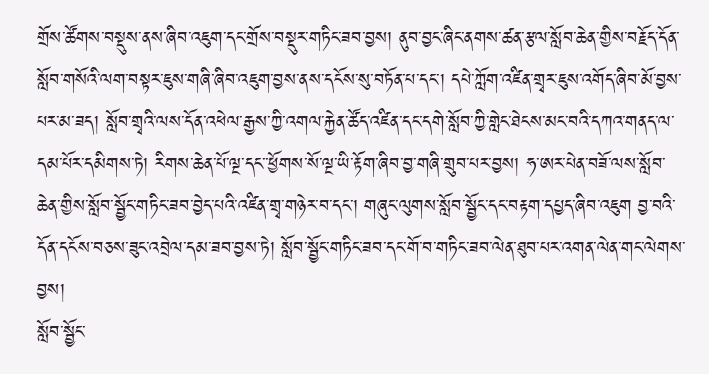གྲོས་ཚོགས་བསྡུས་ནས་ཞིབ་འཇུག་དང་གྲོས་བསྡུར་གཏིང་ཟབ་བྱས། ནུབ་བྱང་ཞིང་ནགས་ཚན་རྩལ་སློབ་ཆེན་གྱིས་བརྗོད་དོན་སློབ་གསོའི་ལག་བསྟར་ཇུས་གཞི་ཞིབ་འཇུག་བྱས་ནས་དངོས་སུ་བཏོན་པ་དང་། དཔེ་ཀློག་འཛིན་གྲྭར་ཇུས་འགོད་ཞིབ་མོ་བྱས་པར་མ་ཟད། སློབ་གྲྭའི་ལས་དོན་འཕེལ་རྒྱས་ཀྱི་འགལ་རྐྱེན་ཚོད་འཛིན་དང་དགེ་སློབ་ཀྱི་གླེང་ཐེངས་མང་བའི་དཀའ་གནད་ལ་དམ་པོར་དམིགས་ཏེ། རིགས་ཆེན་པོ་ལྔ་དང་་ཕྱོགས་སོ་ལྔ་ཡི་རྟོག་ཞིབ་བྱ་གཞི་གྲུབ་པར་བྱས། ཧ་ཨར་པེན་བཟོ་ལས་སློབ་ཆེན་གྱིས་སློབ་སྦྱོང་གཏིང་ཟབ་བྱེད་པའི་འཛིན་གྲྭ་གཉེར་བ་དང་། གཞུང་ལུགས་སློབ་སྦྱོང་དང་བརྟག་དཔྱད་ཞིབ་འཇུག བྱ་བའི་དོན་དངོས་བཅས་ཟུང་འབྲེལ་དམ་ཟབ་བྱས་ཏེ། སློབ་སྦྱོང་གཏིང་ཟབ་དང་གོ་བ་གཏིང་ཟབ་ལེན་ཐུབ་པར་འགན་ལེན་གང་ལེགས་བྱས།
སློབ་སྦྱོང་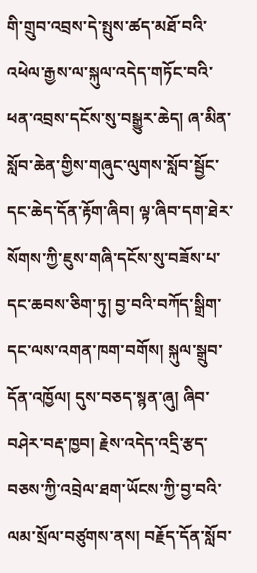གི་གྲུབ་འབྲས་དེ་སྤུས་ཚད་མཐོ་བའི་འཕེལ་རྒྱས་ལ་སྐུལ་འདེད་གཏོང་བའི་ཕན་འབྲས་དངོས་སུ་བསྒྱུར་ཆེད། ཞ་མིན་སློབ་ཆེན་གྱིས་གཞུང་ལུགས་སློབ་སྦྱོང་དང་ཆེད་དོན་རྟོག་ཞིབ། ལྟ་ཞིབ་དག་ཐེར་སོགས་ཀྱི་ཇུས་གཞི་དངོས་སུ་བཟོས་པ་དང་ཆབས་ཅིག་ཏུ། བྱ་བའི་བཀོད་སྒྲིག་དང་ལས་འགན་ཁག་བགོས། སྐུལ་སྒྲུབ་དོན་འཁྱོལ། དུས་བཅད་སྙན་ཞུ། ཞིབ་བཤེར་བརྡ་ཁྱབ། རྗེས་འདེད་འདྲི་རྩད་བཅས་ཀྱི་འབྲེལ་ཐག་ཡོངས་ཀྱི་བྱ་བའི་ལམ་སྲོལ་བཙུགས་ནས། བརྗོད་དོན་སློབ་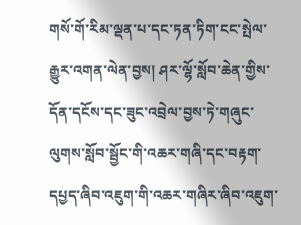གསོ་གོ་རིམ་ལྡན་པ་དང་ཏན་ཏིག་ངང་སྤེལ་རྒྱུར་འགན་ལེན་བྱས། ཤར་ལྷོ་སློབ་ཆེན་གྱིས་དོན་དངོས་དང་ཟུང་འབྲེལ་བྱས་ཏེ་གཞུང་ལུགས་སློབ་སྦྱོང་གི་འཆར་གཞི་དང་བརྟག་དཔྱད་ཞིབ་འཇུག་གི་འཆར་གཞིར་ཞིབ་འཇུག་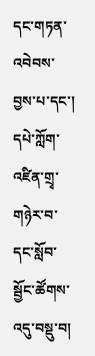དང་གཏན་འབེབས་བྱས་པ་དང་། དཔེ་ཀློག་འཛིན་གྲྭ་གཉེར་བ་དང་སློབ་སྦྱོང་ཚོགས་འདུ་བསྡུ་བ།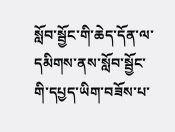སློབ་སྦྱོང་གི་ཆེད་དོན་ལ་དམིགས་ནས་སློབ་སྦྱོང་གི་དཔྱད་ཡིག་བཟོས་པ་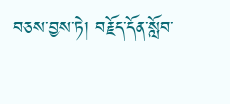བཅས་བྱས་ཏེ། བརྗོད་དོན་སློབ་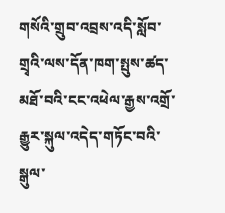གསོའི་གྲུབ་འབྲས་འདི་སློབ་གྲྭའི་ལས་དོན་ཁག་སྤུས་ཚད་མཐོ་བའི་ངང་འཕེལ་རྒྱས་འགྲོ་རྒྱུར་སྐུལ་འདེད་གཏོང་བའི་སྒུལ་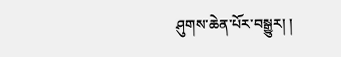ཤུགས་ཆེན་པོར་བསྒྱུར། །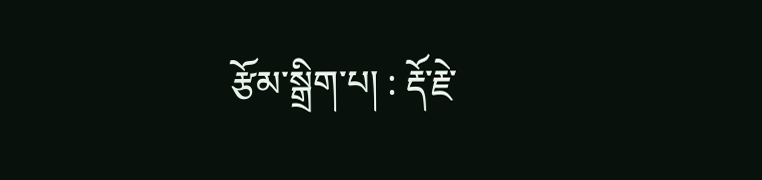རྩོམ་སྒྲིག་པ། : རྡོ་རྗེ་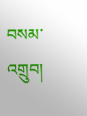བསམ་འགྲུབ།